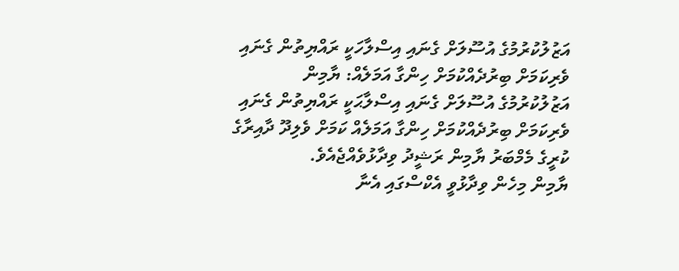އަޒުލުކުރުމުގެ އުސޫލަށް ގެނައި އިސްލާހަކީ ރައްޔިތުން ގެނައި ވެރިކަމަށް ބިރުދެއްކުމަށް ހިންގާ އަމަލެއް: ޔާމިން
އަޒުލުކުރުމުގެ އުސޫލަށް ގެނައި އިސްލާޙަކީ ރައްޔިތުން ގެނައި ވެރިކަމަށް ބިރުދެއްކުމަށް ހިންގާ އަމަލެއް ކަމަށް ވެލިދޫ ދާއިރާގެ ކުރީގެ މެމްބަރު ޔާމިން ރަޝީދު ވިދާޅުވެއްޖެއެވެ.
ޔާމިން މިހެން ވިދާޅުވީ އެކްސްގައި އެނާ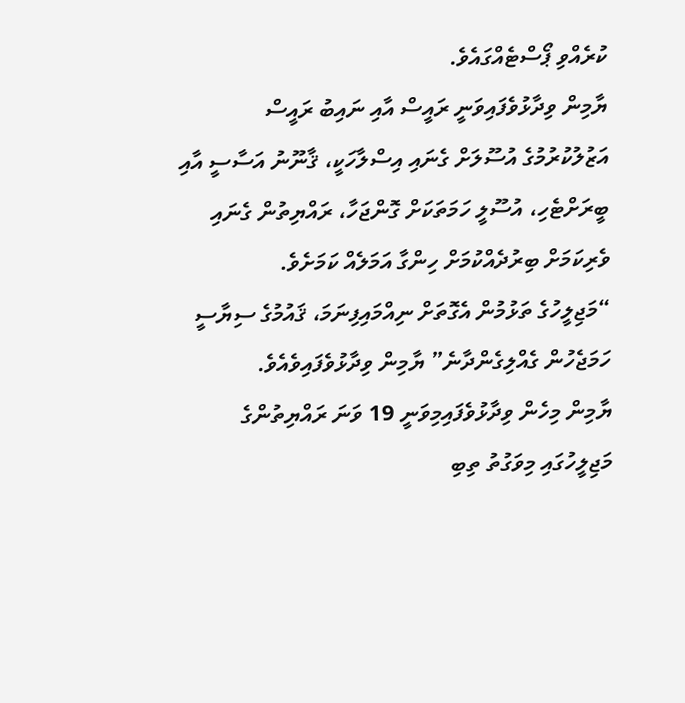ކުރެއްވި ޕޯސްޓެއްގައެވެ.
ޔާމިން ވިދާޅުވެފައިވަނީ ރައީސް އާއި ނައިބު ރައީސް އަޒުލުކުރުމުގެ އުސޫލަށް ގެނައި އިސްލާހަކީ، ޤާނޫނު އަސާސީ އާއި ބީރަށްޓެހި، އުސޫލީ ހަމަތަކަށް ގޮންޖަހާ، ރައްޔިތުން ގެނައި ވެރިކަމަށް ބިރުދެއްކުމަށް ހިންގާ އަމަލެއް ކަމަށެވެ.
“މަޖިލީހުގެ ތަޅުމުން އެގޮތަށް ނިއްމައިފިނަމަ، ޤައުމުގެ ސިޔާސީ ހަމަޖެހުން ގެއްލިގެންދާނެ” ޔާމިން ވިދާޅުވެފައިވެއެވެ.
ޔާމިން މިހެން ވިދާޅުވެފައިމިވަނީ 19 ވަނަ ރައްޔިތުންގެ މަޖިލީހުގައި މިވަގުތު ތިބި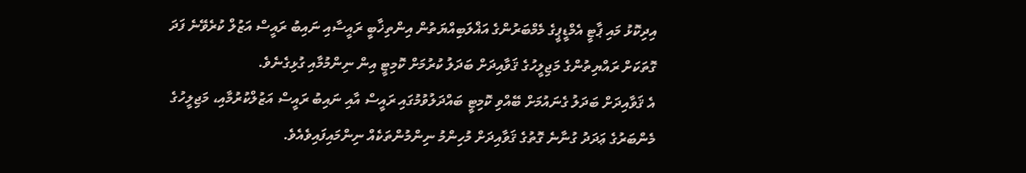އިދިކޮޅު މައި ޕާޓީ އެމްޑީޕީގެ މެމްބަރުންގެ އަޣްލަބިއްޔަތުން އިންތިޚާބީ ރައީސާއި ނައިބު ރައީސް އަޒުލް ކުރެވޭނެ ފަދަ ގޮތަކަށް ރައްޔިތުންގެ މަޖިލީހުގެ ޤަވާއިދަށް ބަދަލު ކުރުމަށް ކޮމިޓީ އިން ނިންމުމާއި ގުޅިގެނެވެ.
އެ ޤަވާއިދަށް ބަދަލު ގެނައުމަށް ބޭއްވި ކޮމިޓީ ބައްދަލުވުމުގައި ރައީސް އާއި ނައިބު ރައީސް އަޒުލްކުރުމާއި، މަޖިލީހުގެ މެންބަރުގެ ޢަދަދު ގުނާނެ ގޮތުގެ ޤަވާއިދަށް މުހިންމު ނިންމުންތަކެއް ނިންމައިފައިވެއެވެ.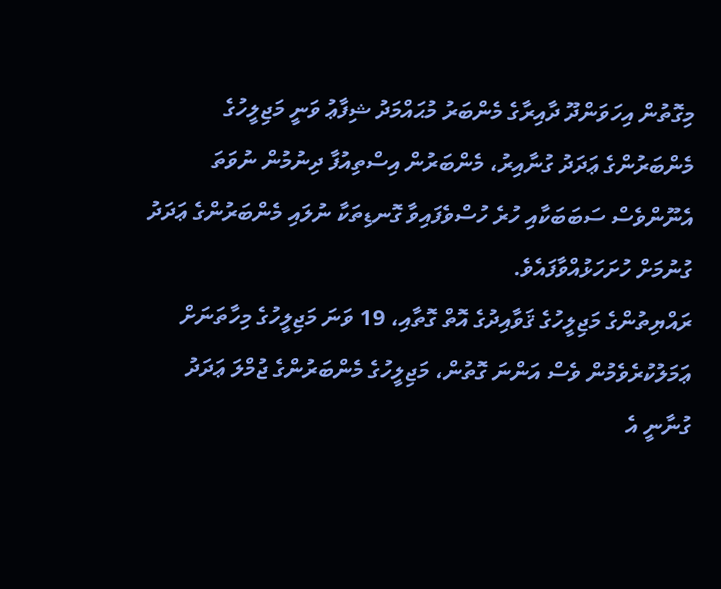މިގޮތުން އިހަވަންދޫ ދާއިރާގެ މެންބަރު މުޙައްމަދު ޝިފާޢު ވަނީ މަޖިލީހުގެ މެންބަރުންގެ ޢަދަދު ގުނާއިރު، މެންބަރުން އިސްތިއުފާ ދިނުމުން ނުވަތަ އެނޫންވެސް ސަބަބަކާއި ހުރެ ހުސްވެފައިވާ ގޮނޑިތަކާ ނުލައި މެންބަރުންގެ ޢަދަދު ގުނުމަށް ހުށަހަޅުއްވާފައެވެ.
ރައްޔިތުންގެ މަޖިލީހުގެ ޤަވާއިދުގެ އޮތް ގޮތާއި، 19 ވަނަ މަޖިލީހުގެ މިހާތަނަށް ޢަމަލުކުރެވެމުން ވެސް އަންނަ ގޮތުން، މަޖިލީހުގެ މެންބަރުންގެ ޖުމްލަ ޢަދަދު ގުނާނީ އެ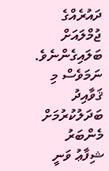ދައުރެއްގެ ޖުމްލައަށް ބަލައިގެންނެވެ.
ނަމަވެސް މި ޤަވާއިދު ބަދަލުކުރުމަށް މެންބަރު ޝިފާޢު ވަނީ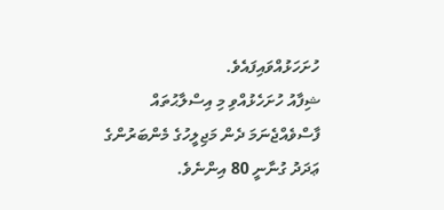ހުށަހަޅުއްވައިފައެވެ.
ޝިފާއު ހުށަހެޅުއްވި މި އިސްލާޙުތައް ފާސްވެއްޖެނަމަ ދެން މަޖިލީހުގެ މެންބަރުންގެ ޢަދަދު ގުނާނީ 80 އިންނެވެ.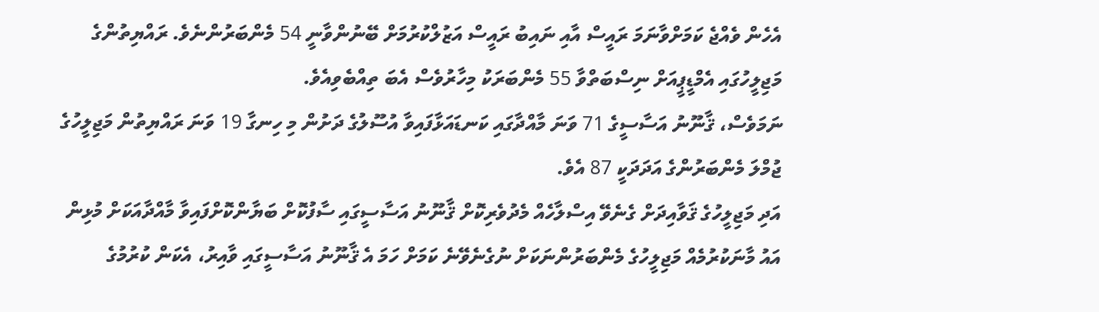އެހެން ވެއްޖެ ކަމަށްވާނަމަ ރައީސް އާއި ނައިބު ރައީސް އަޒުލްކުރުމަށް ބޭނުންވާނީ 54 މެންބަރުންނެވެ. ރައްޔިތުންގެ މަޖިލީހުގައި އެމްޑީޕީއަށް ނިސްބަތްވާ 55 މެންބަރަކު މިހާރުވެސް އެބަ ތިއްބެވިއެވެ.
ނަމަވެސް، ޤާނޫނު އަސާސީގެ 71 ވަނަ މާއްދާގައި ކަނޑައަޅާފައިވާ އުސޫލުގެ ދަށުން މި ހިނގާ 19 ވަނަ ރައްޔިތުން މަޖިލީހުގެ ޖުމްލަ މެންބަރުންގެ އަދަދަކީ 87 އެވެ.
އަދި މަޖިލީހުގެ ޤަވާއިދަށް ގެނެވޭ އިސްލާހެއް މެދުވެރިކޮށް ޤާނޫނު އަސާސީގައި ސާފުކޮށް ބަޔާންކޮށްފައިވާ މާއްދާއަކަށް މުޅިން އައު މާނަކުރުމެއް މަޖިލީހުގެ މެންބަރުންނަކަށް ނުގެނެވޭނެ ކަމަށް ހަމަ އެ ޤާނޫނު އަސާސީގައި ވާއިރު، އެކަން ކުރުމުގެ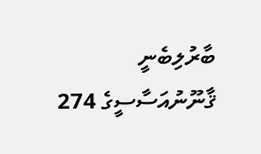ބާރުލިބެނީ ޤާނޫނުއަސާސީގެ 274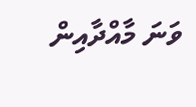ވަނަ މާއްދާއިން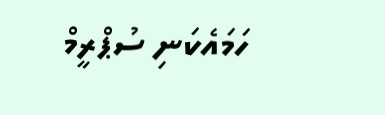ހަމައެކަނި ސުޕްރީމް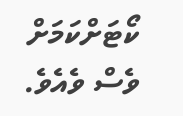ކޯޓަށްކަމަށް ވެސް ވެއެވެ.